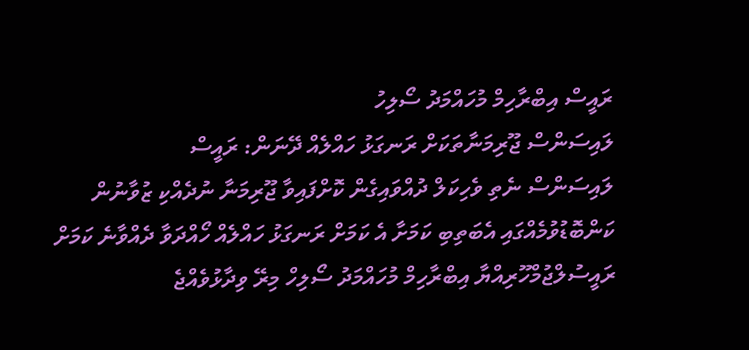ރައީސް އިބްރާހިމް މުހައްމަދު ސޯލިހު
ލައިސަންސް ޖޫރިމަނާތަކަށް ރަނގަޅު ހައްލެއް ދޭނަން: ރައީސް
ލައިސަންސް ނެތި ވެހިކަލް ދުއްވައިގެން ކޮށްފައިވާ ޖޫރިމަނާ ނުދެއްކި ޒުވާނުން ކަންބޮޑުވުމެއްގައި އެބަތިބި ކަމަށާ އެ ކަމަށް ރަނގަޅު ހައްލެއް ހޯއްދަވާ ދެއްވާނެ ކަމަށް ރައީސުލްޖުމްހޫރިއްޔާ އިބްރާހިމް މުހައްމަދު ސޯލިހް މިރޭ ވިދާޅުވެއްޖެ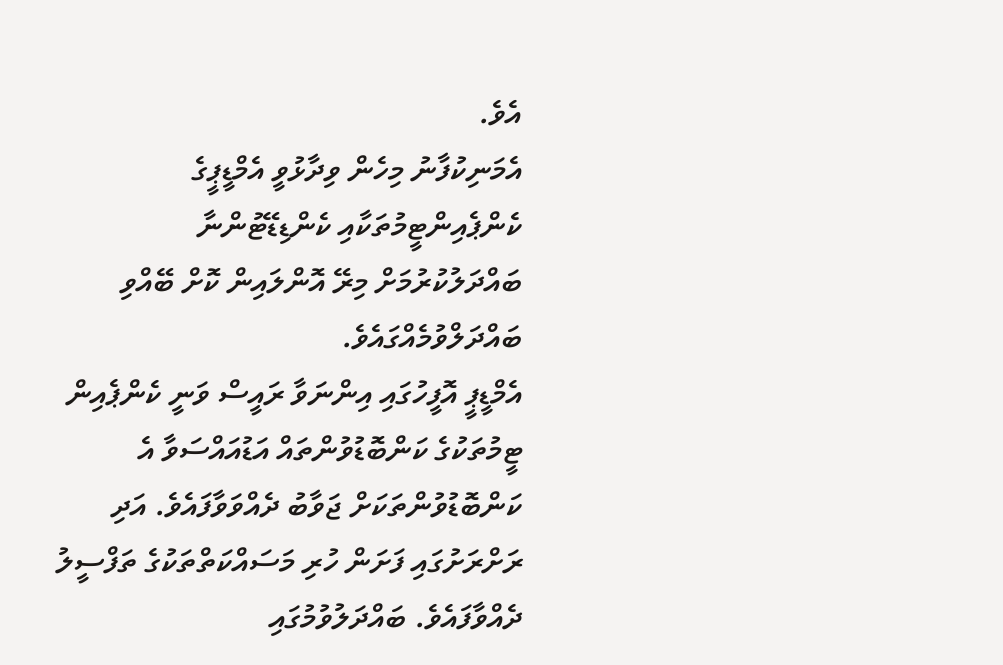އެވެ.
އެމަނިކުފާނު މިހެން ވިދާޅުވީ އެމްޑީޕީގެ ކެންޕެއިންޓީމުތަކާއި ކެންޑިޑޭޓުންނާ ބައްދަލުކުރުމަށް މިރޭ އޮންލައިން ކޮށް ބޭއްވި ބައްދަލްވުމެއްގައެވެ.
އެމްޑީޕީ އޮފީހުގައި އިންނަވާ ރައީސް ވަނީ ކެންޕެއިން ޓީމުތަކުގެ ކަންބޮޑުވުންތައް އަޑުއައްސަވާ އެ ކަންބޮޑުވުންތަކަށް ޖަވާބު ދެއްވަވާފައެވެ. އަދި ރަށްރަށުގައި ފަށަން ހުރި މަސައްކަތްތަކުގެ ތަފްސީލު ދެއްވާފައެވެ. ބައްދަލުވުމުގައި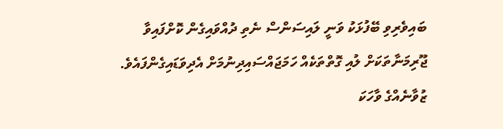ބައިވެރިވި ބޭފުޅަކު ވަނީ ލައިސަންސް ނެތި ދުއްވައިގެން ކޮށްފައިވާ ޖޫރިމަނާތަކަށް ލުއި ގޮތްތަކެއް ހަމަޖައްސައިދިނުމަށް އެދިވަޑައިގެންފައެވެ. ޒުވާނެއްގެ ވާހަކަ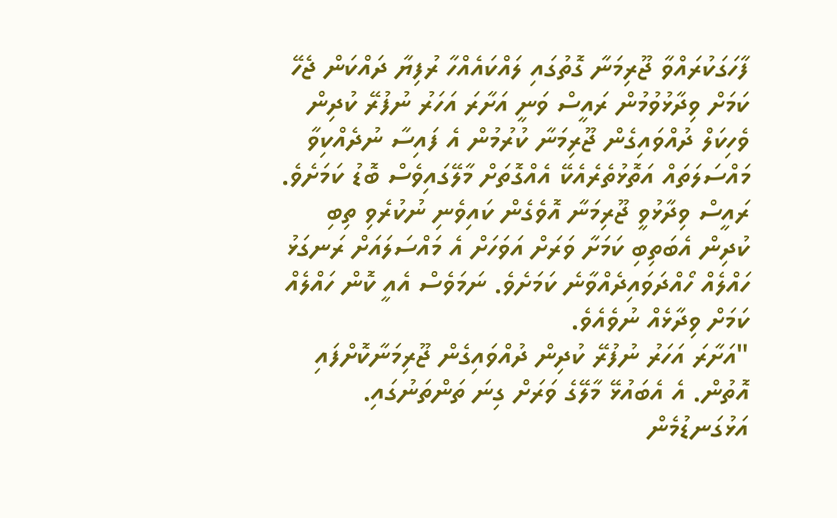ފާހަގަކުރައްވާ ޖޫރިމަނާ ގޮތުގައި ލައްކައެއްހާ ރުފިޔާ ދައްކަން ޖެހޭ ކަމަށް ވިދާޅުވުމުން ރައީސް ވަނީ އަށާރަ އަހަރު ނުފުރޭ ކުދިން ވެހިކަލް ދުއްވައިގެން ޖޫރިމަނާ ކުރުމުން އެ ފައިސާ ނުދެއްކިވާ މައްސަލަތައް އަތޮޅުތެރެއެކޭ އެއްގޮތަށް މާލޭގައިވެސް ބޮޑު ކަމަށެވެ.
ރައީސް ވިދާޅުވީ ޖޫރިމަނާ އޮވެގެން ކައިވެނި ނުކުރެވި ތިބި ކުދިން އެބަތިބި ކަމަށާ ވަރަށް އަވަހަށް އެ މައްސަލައަށް ރަނގަޅު ހައްލެއް ހޯއްދަވައިދެއްވާނެ ކަމަށެވެ. ނަމަވެސް އެއީ ކޮން ހައްލެއް ކަމަށް ވިދާޅެއް ނުވެއެވެ.
"އަށާރަ އަހަރު ނުފުރޭ ކުދިން ދުއްވައިގެން ޖޫރިމަނާކޮށްފައި އޮތުން. އެ އެބައުޅޭ މާލޭގެ ވަރަށް ގިނަ ތަންތަނުގައި. އަޅުގަނޑުމެން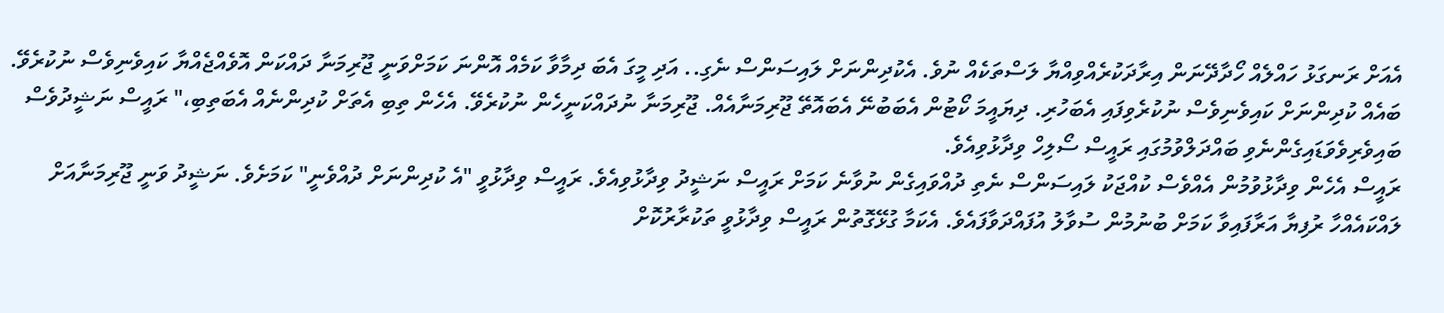އެއަށް ރަނގަޅު ހައްލެއް ހޯދާދޭނަން އިރާދަކުރެއްވިއްޔާ ލަސްތަކެއް ނުވެ. އެކުދިންނަށް ލައިސަންސް ނެގި.. އަދި މީގަ އެބަ ދިމާވާ ކަމެއް އޮންނަ ކަމަށްވަނީ ޖޫރިމަނާ ދައްކަން އޮވެއްޖެއްޔާ ކައިވެނިވެސް ނުކުރެވޭ. ބައެއް ކުދިންނަށް ކައިވެނިވެސް ނުކުރެވިފައި އެބަހުރި. ދިޔައީމަ ކޯޓުން އެބަބުނޭ އެބައޮތޭ ޖޫރިމަނާއެއް. ޖޫރިމަނާ ނުދައްކަނީހެން ނުކުރެވޭ. އެހެން ތިބި އެތަށް ކުދިންނެއް އެބަތިބި،" ރައީސް ނަޝީދުވެސް ބައިވެރިވެވަޑައިގެންނެވި ބައްދަލްވުމުގައި ރައީސް ސޯލިހް ވިދާޅުވިއެވެ.
ރައީސް އެހެން ވިދާޅުވުމުން އެއްވެސް ކުއްޖަކު ލައިސަންސް ނެތި ދުއްވައިގެން ނުވާނެ ކަމަށް ރައީސް ނަޝީދު ވިދާޅުވިއެވެ. ރައީސް ވިދާޅުވީ "އެ ކުދިންނަށް ދުއްވެނީ" ކަމަށެވެ. ނަޝީދު ވަނީ ޖޫރިމަނާއަށް ލައްކައެއްހާ ރުފިޔާ އަރާފައިވާ ކަމަށް ބުނުމުން ސުވާލު އުފައްދަވާފައެވެ. އެކަމާ ގުޅޭގޮތުން ރައީސް ވިދާޅުވީ ތަކުރާރުކޮށް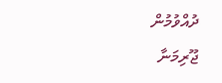ދުއްވުމުން ޖޫރިމަނާ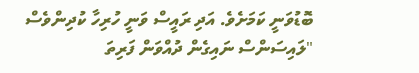ބޮޑުވަނީ ކަމަށެވެ. އަދި ރައީސް ވަނީ ހުރިހާ ކުދިންވެސް "ލައިސަންސް ނައިގެން ދުއްވަން ފަރިތަ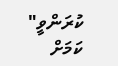ކުރަންވީ" ކަމަށް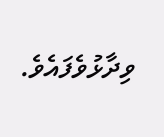ވިދާޅުވެފައެވެ.